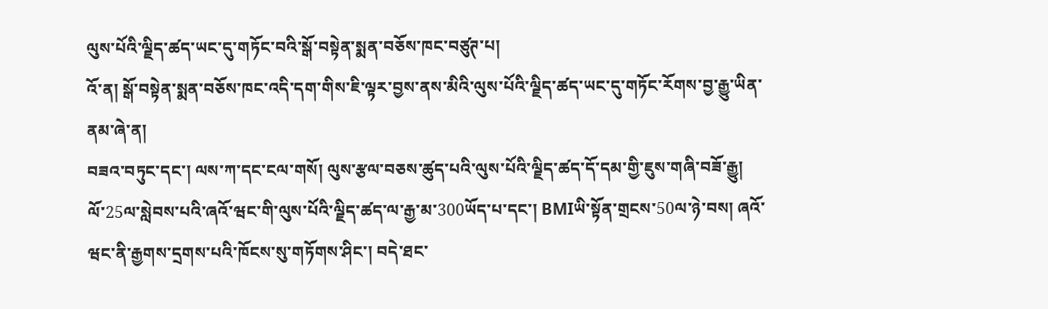ལུས་པོའི་ལྗིད་ཚད་ཡང་དུ་གཏོང་བའི་སྒོ་བསྟེན་སྨན་བཅོས་ཁང་བཙུཊ་པ།
འོ་ན། སྒོ་བསྟེན་སྨན་བཅོས་ཁང་འདི་དག་གིས་ཇི་ལྟར་བྱས་ནས་མིའི་ལུས་པོའི་ལྗིད་ཚད་ཡང་དུ་གཏོང་རོགས་བྱ་རྒྱུ་ཡིན་ནམ་ཞེ་ན།
བཟའ་བཏུང་དང་། ལས་ཀ་དང་ངལ་གསོ། ལུས་རྩལ་བཅས་ཚུད་པའི་ལུས་པོའི་ལྗིད་ཚད་དོ་དམ་གྱི་ཇུས་གཞི་བཟོ་རྒྱུ།
ལོ་25ལ་སླེབས་པའི་ཞའོ་ཝང་གི་ལུས་པོའི་ལྗིད་ཚད་ལ་རྒྱ་མ་300ཡོད་པ་དང་། BMIཡི་སྟོན་གྲངས་50ལ་ཉེ་བས། ཞའོ་ཝང་ནི་རྒྱགས་དྲགས་པའི་ཁོངས་སུ་གཏོགས་ཤིང་། བདེ་ཐང་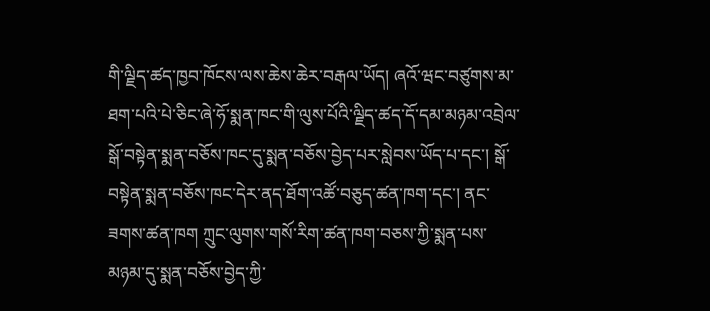གི་ལྗིད་ཚད་ཁྱབ་ཁོངས་ལས་ཆེས་ཆེར་བརྒལ་ཡོད། ཞའོ་ཝང་བཙུགས་མ་ཐག་པའི་པེ་ཅིང་ཞེ་ཧོ་སྨན་ཁང་གི་ལུས་པོའི་ལྗིད་ཚད་དོ་དམ་མཉམ་འབྲེལ་སྒོ་བསྟེན་སྨན་བཅོས་ཁང་དུ་སྨན་བཅོས་བྱེད་པར་སླེབས་ཡོད་པ་དང་། སྒོ་བསྟེན་སྨན་བཅོས་ཁང་དེར་ནད་ཐོག་འཚོ་བཅུད་ཚན་ཁག་དང་། ནང་ཟགས་ཚན་ཁག ཀྲུང་ལུགས་གསོ་རིག་ཚན་ཁག་བཅས་ཀྱི་སྨན་པས་མཉམ་དུ་སྨན་བཅོས་བྱེད་ཀྱི་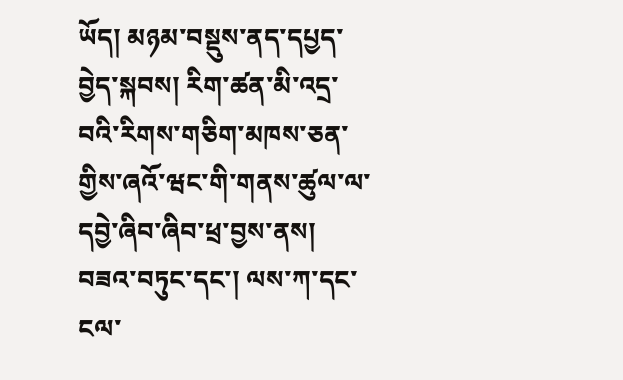ཡོད། མཉམ་བསྡུས་ནད་དཔྱད་བྱེད་སྐབས། རིག་ཚན་མི་འདྲ་བའི་རིགས་གཅིག་མཁས་ཅན་གྱིས་ཞའོ་ཝང་གི་གནས་ཚུལ་ལ་དབྱེ་ཞིབ་ཞིབ་ཕྲ་བྱས་ནས། བཟའ་བཏུང་དང་། ལས་ཀ་དང་ངལ་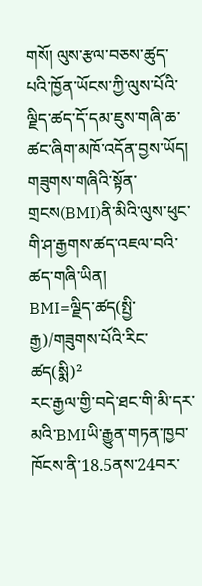གསོ། ལུས་རྩལ་བཅས་ཚུད་པའི་ཁྱོན་ཡོངས་ཀྱི་ལུས་པོའི་ལྗིད་ཚད་དོ་དམ་ཇུས་གཞི་ཆ་ཚང་ཞིག་མཁོ་འདོན་བྱས་ཡོད།
གཟུགས་གཞིའི་སྟོན་གྲངས(BMI)ནི་མིའི་ལུས་ཕུང་གི་ཤ་རྒྱགས་ཚད་འཇལ་བའི་ཚད་གཞི་ཡིན།
BMI=ལྗིད་ཚད(སྤྱི་རྒྱ)/གཟུགས་པོའི་རིང་ཚད(སྨི)²
རང་རྒྱལ་གྱི་བདེ་ཐང་གི་མི་དར་མའི་BMIཡི་རྒྱུན་གཏན་ཁྱབ་ཁོངས་ནི་18.5ནས་24བར་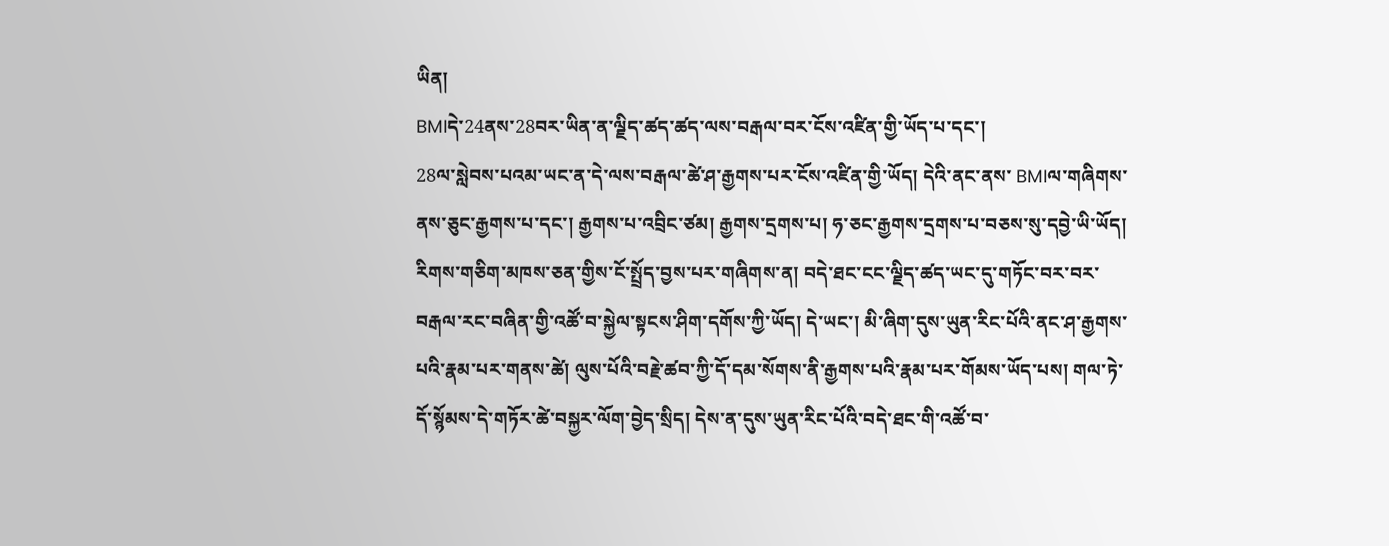ཡིན།
BMIདེ་24ནས་28བར་ཡིན་ན་ལྗིད་ཚད་ཚད་ལས་བརྒལ་བར་ངོས་འཛིན་གྱི་ཡོད་པ་དང་།
28ལ་སླེབས་པའམ་ཡང་ན་དེ་ལས་བརྒལ་ཚེ་ཤ་རྒྱགས་པར་ངོས་འཛིན་གྱི་ཡོད། དེའི་ནང་ནས་ BMIལ་གཞིགས་ནས་ཅུང་རྒྱགས་པ་དང་། རྒྱགས་པ་འབྲིང་ཙམ། རྒྱགས་དྲགས་པ། ཧ་ཅང་རྒྱགས་དྲགས་པ་བཅས་སུ་དབྱེ་ཡི་ཡོད།
རིགས་གཅིག་མཁས་ཅན་གྱིས་ངོ་སྤྲོད་བྱས་པར་གཞིགས་ན། བདེ་ཐང་ངང་ལྗིད་ཚད་ཡང་དུ་གཏོང་བར་བར་བརྒལ་རང་བཞིན་གྱི་འཚོ་བ་སྐྱེལ་སྟངས་ཤིག་དགོས་ཀྱི་ཡོད། དེ་ཡང་། མི་ཞིག་དུས་ཡུན་རིང་པོའི་ནང་ཤ་རྒྱགས་པའི་རྣམ་པར་གནས་ཚེ། ལུས་པོའི་བརྗེ་ཚབ་ཀྱི་དོ་དམ་སོགས་ནི་རྒྱགས་པའི་རྣམ་པར་གོམས་ཡོད་པས། གལ་ཏེ་དོ་སྙོམས་དེ་གཏོར་ཚེ་བསྐྱར་ལོག་བྱེད་སྲིད། དེས་ན་དུས་ཡུན་རིང་པོའི་བདེ་ཐང་གི་འཚོ་བ་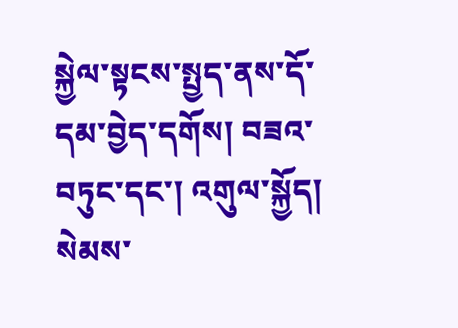སྐྱེལ་སྟངས་སྤྱད་ནས་དོ་དམ་བྱེད་དགོས། བཟའ་བཏུང་དང་། འགུལ་སྐྱོད། སེམས་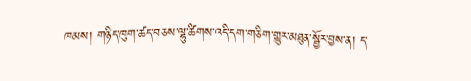ཁམས། གཉིད་ཁུག་ཚད་བཅས་ལྷུ་ཚིགས་འདི་དག་གཅིག་གྱུར་མཐུན་སྦྱོར་བྱས་ན། ད་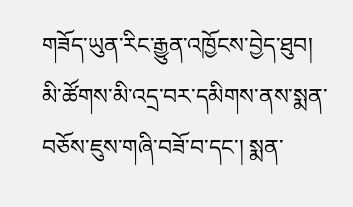གཟོད་ཡུན་རིང་རྒྱུན་འཁྱོངས་བྱེད་ཐུབ།
མི་ཚོགས་མི་འདྲ་བར་དམིགས་ནས་སྨན་བཅོས་ཇུས་གཞི་བཟོ་བ་དང་། སྨན་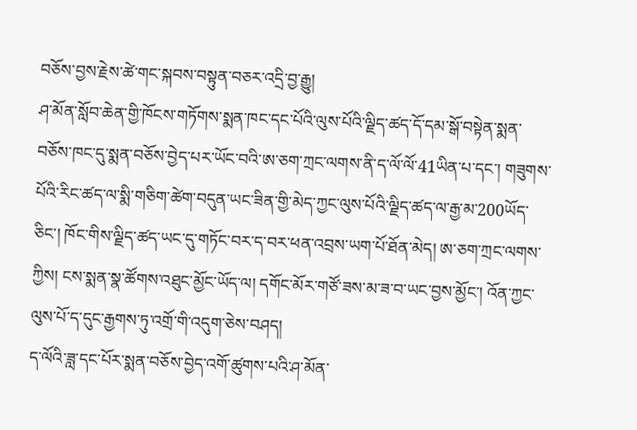བཅོས་བྱས་རྗེས་ཚེ་གང་སྐབས་བསྟུན་བཅར་འདྲི་བྱ་རྒྱུ།
ཤ་མོན་སློབ་ཆེན་གྱི་ཁོངས་གཏོགས་སྨན་ཁང་དང་པོའི་ལུས་པོའི་ལྗིད་ཚད་དོ་དམ་སྒོ་བསྟེན་སྨན་བཅོས་ཁང་དུ་སྨན་བཅོས་བྱེད་པར་ཡོང་བའི་ཨ་ཅག་ཀྲང་ལགས་ནི་ད་ལོ་ལོ་41ཡིན་པ་དང་། གཟུགས་པོའི་རིང་ཚད་ལ་སྨི་གཅིག་ཚེག་བདུན་ཡང་ཟིན་གྱི་མེད་ཀྱང་ལུས་པོའི་ལྗིད་ཚད་ལ་རྒྱ་མ་200ཡོད་ཅིང་། ཁོང་གིས་ལྗིད་ཚད་ཡང་དུ་གཏོང་བར་ད་བར་ཕན་འབྲས་ཡག་པོ་ཐོན་མེད། ཨ་ཅག་ཀྲང་ལགས་ཀྱིས། ངས་སྨན་སྣ་ཚོགས་འཐུང་མྱོང་ཡོད་ལ། དགོང་མོར་གཙོ་ཟས་མ་ཟ་བ་ཡང་བྱས་མྱོང་། འོན་ཀྱང་ལུས་པོ་ད་དུང་རྒྱགས་ཏུ་འགྲོ་གི་འདུག་ཅེས་བཤད།
ད་ལོའི་ཟླ་དང་པོར་སྨན་བཅོས་བྱེད་འགོ་ཚུགས་པའི་ཤ་མོན་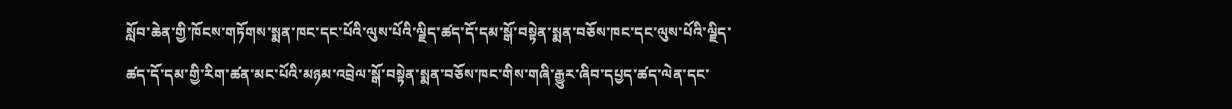སློབ་ཆེན་གྱི་ཁོངས་གཏོགས་སྨན་ཁང་དང་པོའི་ལུས་པོའི་ལྗིད་ཚད་དོ་དམ་སྒོ་བསྟེན་སྨན་བཅོས་ཁང་དང་ལུས་པོའི་ལྗིད་ཚད་དོ་དམ་གྱི་རིག་ཚན་མང་པོའི་མཉམ་འབྲེལ་སྒོ་བསྟེན་སྨན་བཅོས་ཁང་གིས་གཞི་རྒྱུར་ཞིབ་དཔྱད་ཚད་ལེན་དང་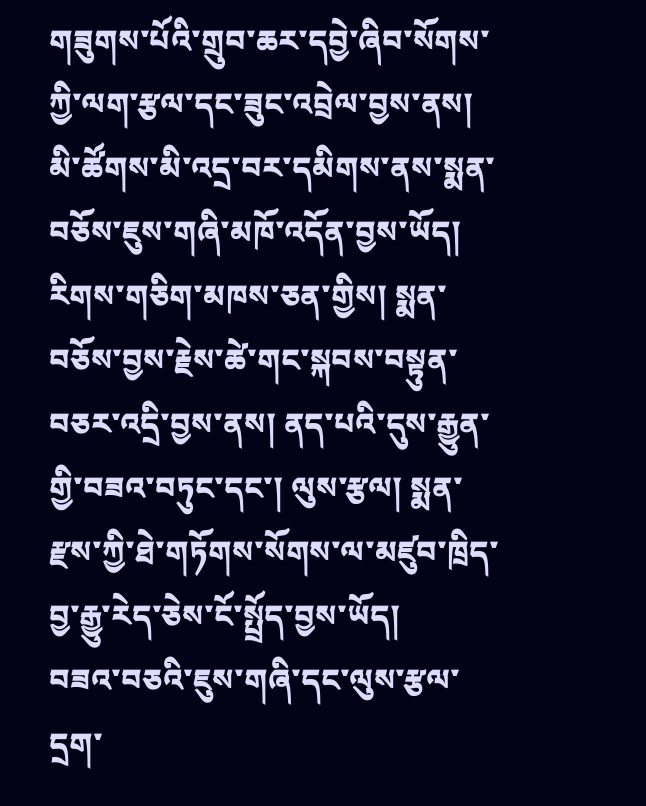གཟུགས་པོའི་གྲུབ་ཆར་དབྱེ་ཞིབ་སོགས་ཀྱི་ལག་རྩལ་དང་ཟུང་འབྲེལ་བྱས་ནས། མི་ཚོགས་མི་འདྲ་བར་དམིགས་ནས་སྨན་བཅོས་ཇུས་གཞི་མཁོ་འདོན་བྱས་ཡོད། རིགས་གཅིག་མཁས་ཅན་གྱིས། སྨན་བཅོས་བྱས་རྗེས་ཚེ་གང་སྐབས་བསྟུན་བཅར་འདྲི་བྱས་ནས། ནད་པའི་དུས་རྒྱུན་གྱི་བཟའ་བཏུང་དང་། ལུས་རྩལ། སྨན་རྫས་ཀྱི་ཐེ་གཏོགས་སོགས་ལ་མཛུབ་ཁྲིད་བྱ་རྒྱུ་རེད་ཅེས་ངོ་སྤྲོད་བྱས་ཡོད།
བཟའ་བཅའི་ཇུས་གཞི་དང་ལུས་རྩལ་དྲག་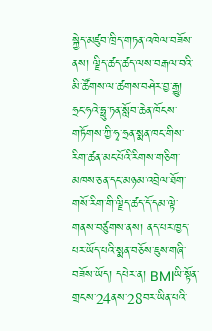སྐྱེད་མཛུབ་ཁྲིད་གཏན་འཁེལ་བཟོས་ནས། ལྗིད་ཚད་ཚད་ལས་བརྒལ་བའི་མི་ཚོགས་ལ་ཚགས་བཤེར་བྱ་རྒྱུ།
ཧྲང་ཧའེ་ཧྥུ་ཏན་སློབ་ཆེན་ཁོངས་གཏོགས་ཀྱི་ཧྭ་ཧྲན་སྨན་ཁང་གིས་རིག་ཚན་མང་པོའི་རིགས་གཅིག་མཁས་ཅན་དང་མཉམ་འབྲེལ་ཐོག་གསོ་རིག་གི་ལྗིད་ཚད་དོ་དམ་ལྟེ་གནས་བཙུགས་ནས། ནད་པར་ཁྱད་པར་ཡོད་པའི་སྨན་བཅོས་ཇུས་གཞི་བཟོས་ཡོད། དཔེར་ན། BMIཡི་སྟོན་གྲངས་24ནས་28བར་ཡིན་པའི་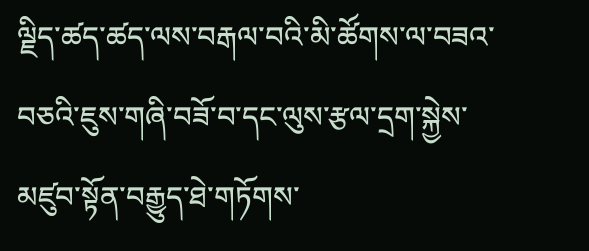ལྗིད་ཚད་ཚད་ལས་བརྒལ་བའི་མི་ཚོགས་ལ་བཟའ་བཅའི་ཇུས་གཞི་བཟོ་བ་དང་ལུས་རྩལ་དྲག་སྐྱེས་མཛུབ་སྟོན་བརྒྱུད་ཐེ་གཏོགས་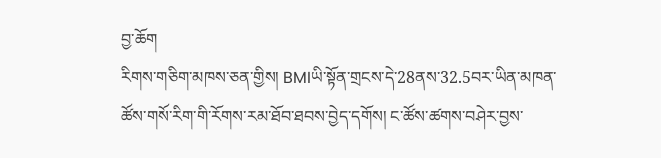བྱ་ཆོག
རིགས་གཅིག་མཁས་ཅན་གྱིས། BMIཡི་སྟོན་གྲངས་དེ་28ནས་32.5བར་ཡིན་མཁན་ཚོས་གསོ་རིག་གི་རོགས་རམ་ཐོབ་ཐབས་བྱེད་དགོས། ང་ཚོས་ཚགས་བཤེར་བྱས་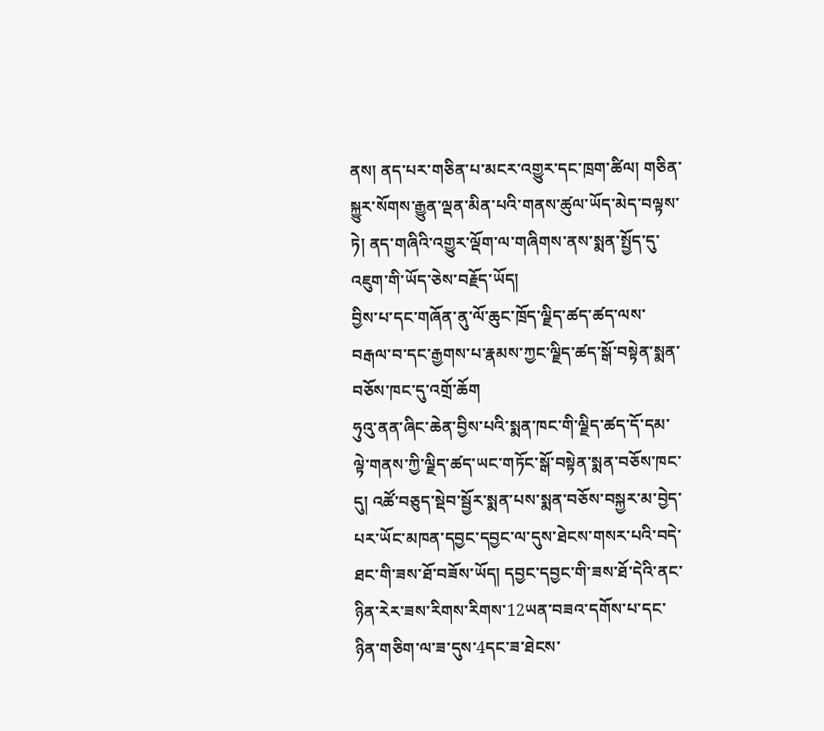ནས། ནད་པར་གཅིན་པ་མངར་འགྱུར་དང་ཁྲག་ཚིལ། གཅིན་སྐྱུར་སོགས་རྒྱུན་ལྡན་མིན་པའི་གནས་ཚུལ་ཡོད་མེད་བལྟས་ཏེ། ནད་གཞིའི་འགྱུར་ལྡོག་ལ་གཞིགས་ནས་སྨན་སྤྱོད་དུ་འཇུག་གི་ཡོད་ཅེས་བརྗོད་ཡོད།
བྱིས་པ་དང་གཞོན་ནུ་ལོ་ཆུང་ཁྲོད་ལྗིད་ཚད་ཚད་ལས་བརྒལ་བ་དང་རྒྱགས་པ་རྣམས་ཀྱང་ལྗིད་ཚད་སྒོ་བསྟེན་སྨན་བཅོས་ཁང་དུ་འགྲོ་ཆོག
ཧུའུ་ནན་ཞིང་ཆེན་བྱིས་པའི་སྨན་ཁང་གི་ལྗིད་ཚད་དོ་དམ་ལྟེ་གནས་ཀྱི་ལྗིད་ཚད་ཡང་གཏོང་སྒོ་བསྟེན་སྨན་བཅོས་ཁང་དུ། འཚོ་བཅུད་སྡེབ་སྦྱོར་སྨན་པས་སྨན་བཅོས་བསྐྱར་མ་བྱེད་པར་ཡོང་མཁན་དབྱང་དབྱང་ལ་དུས་ཐེངས་གསར་པའི་བདེ་ཐང་གི་ཟས་ཐོ་བཟོས་ཡོད། དབྱང་དབྱང་གི་ཟས་ཐོ་དེའི་ནང་ཉིན་རེར་ཟས་རིགས་རིགས་12ཡན་བཟའ་དགོས་པ་དང་ཉིན་གཅིག་ལ་ཟ་དུས་4དང་ཟ་ཐེངས་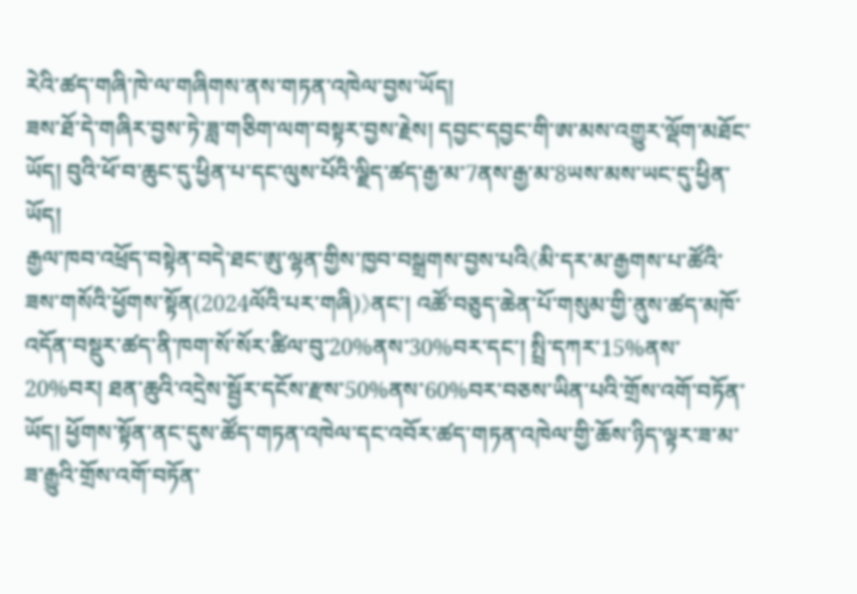རེའི་ཚད་གཞི་ཁེ་ལ་གཞིགས་ནས་གཏན་འཁེལ་བྱས་ཡོད།
ཟས་ཐོ་དེ་གཞིར་བྱས་ཏེ་ཟླ་གཅིག་ལག་བསྟར་བྱས་རྗེས། དབྱང་དབྱང་གི་ཨ་མས་འགྱུར་ལྡོག་མཐོང་ཡོད། བུའི་ཕོ་བ་ཆུང་དུ་ཕྱིན་པ་དང་ལུས་པོའི་ལྗིད་ཚད་རྒྱ་མ་7ནས་རྒྱ་མ་8ཡས་མས་ཡང་དུ་ཕྱིན་ཡོད།
རྒྱལ་ཁབ་འཕྲོད་བསྟེན་བདེ་ཐང་ཨུ་ལྷན་གྱིས་ཁྱབ་བསྒྲགས་བྱས་པའི《མི་དར་མ་རྒྱགས་པ་ཚོའི་ཟས་གསོའི་ཕྱོགས་སྟོན(2024ལོའི་པར་གཞི)》ནང་། འཚོ་བཅུད་ཆེན་པོ་གསུམ་གྱི་ནུས་ཚད་མཁོ་འདོན་བསྡུར་ཚད་ནི་ཁག་སོ་སོར་ཚིལ་བུ་20%ནས་30%བར་དང་། སྤྲི་དཀར་15%ནས་20%བར། ཐན་ཆུའི་འདྲེས་སྦྱོར་དངོས་རྫས་50%ནས་60%བར་བཅས་ཡིན་པའི་གྲོས་འགོ་བཏོན་ཡོད། ཕྱོགས་སྟོན་ནང་དུས་ཚོད་གཏན་འཁེལ་དང་འབོར་ཚད་གཏན་འཁེལ་གྱི་ཆོས་ཉིད་ལྟར་ཟ་མ་ཟ་རྒྱུའི་གྲོས་འགོ་བཏོན་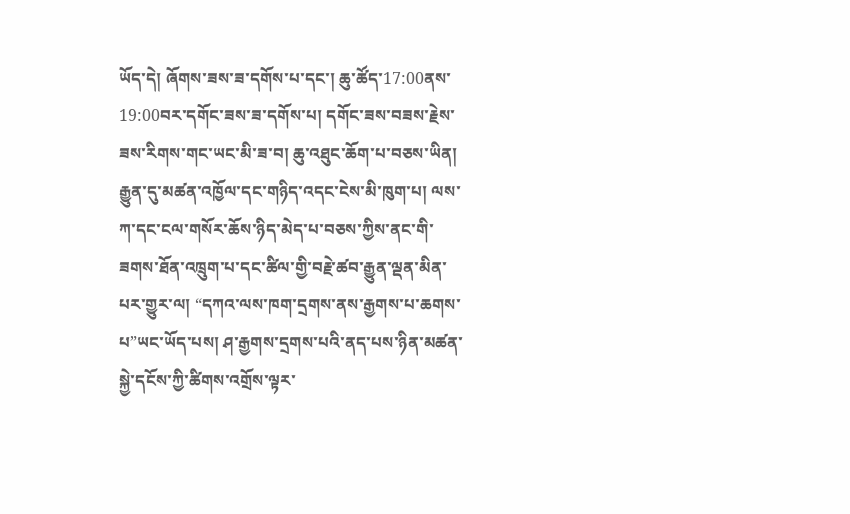ཡོད་དེ། ཞོགས་ཟས་ཟ་དགོས་པ་དང་། ཆུ་ཚོད་17:00ནས་19:00བར་དགོང་ཟས་ཟ་དགོས་པ། དགོང་ཟས་བཟས་རྗེས་ཟས་རིགས་གང་ཡང་མི་ཟ་བ། ཆུ་འཐུང་ཆོག་པ་བཅས་ཡིན།
རྒྱུན་དུ་མཚན་འཁྱོལ་དང་གཉིད་འདང་ངེས་མི་ཁུག་པ། ལས་ཀ་དང་ངལ་གསོར་ཆོས་ཉིད་མེད་པ་བཅས་ཀྱིས་ནང་གི་ཟགས་ཐོན་འཁྲུག་པ་དང་ཚིལ་གྱི་བརྗེ་ཚབ་རྒྱུན་ལྡན་མིན་པར་གྱུར་ལ། “དཀའ་ལས་ཁག་དྲགས་ནས་རྒྱགས་པ་ཆགས་པ”ཡང་ཡོད་པས། ཤ་རྒྱགས་དྲགས་པའི་ནད་པས་ཉིན་མཚན་སྐྱེ་དངོས་ཀྱི་ཚིགས་འགྲོས་ལྟར་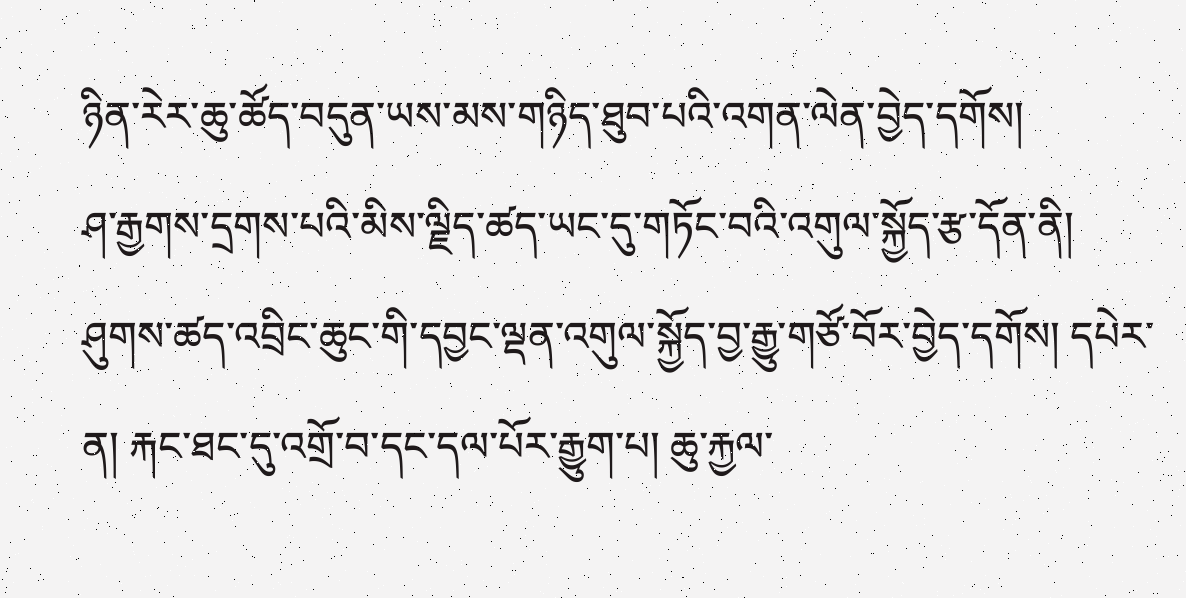ཉིན་རེར་ཆུ་ཚོད་བདུན་ཡས་མས་གཉིད་ཐུབ་པའི་འགན་ལེན་བྱེད་དགོས།
ཤ་རྒྱགས་དྲགས་པའི་མིས་ལྗིད་ཚད་ཡང་དུ་གཏོང་བའི་འགུལ་སྐྱོད་རྩ་དོན་ནི། ཤུགས་ཚད་འབྲིང་ཆུང་གི་དབྱང་ལྡན་འགུལ་སྐྱོད་བྱ་རྒྱུ་གཙོ་བོར་བྱེད་དགོས། དཔེར་ན། རྐང་ཐང་དུ་འགྲོ་བ་དང་དལ་པོར་རྒྱུག་པ། ཆུ་རྐྱལ་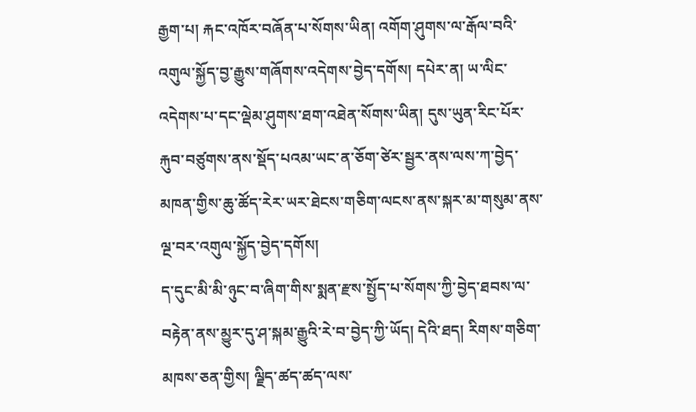རྒྱག་པ། རྐང་འཁོར་བཞོན་པ་སོགས་ཡིན། འགོག་ཤུགས་ལ་རྒོལ་བའི་འགུལ་སྐྱོད་བྱ་རྒྱུས་གཞོགས་འདེགས་བྱེད་དགོས། དཔེར་ན། ཡ་ལིང་འདེགས་པ་དང་ལྡེམ་ཤུགས་ཐག་འཐེན་སོགས་ཡིན། དུས་ཡུན་རིང་པོར་རྐུབ་བཙུགས་ནས་སྡོད་པའམ་ཡང་ན་ཅོག་ཙེར་སྦྱར་ནས་ལས་ཀ་བྱེད་མཁན་གྱིས་ཆུ་ཚོད་རེར་ཡར་ཐེངས་གཅིག་ལངས་ནས་སྐར་མ་གསུམ་ནས་ལྔ་བར་འགུལ་སྐྱོད་བྱེད་དགོས།
ད་དུང་མི་མི་ཉུང་བ་ཞིག་གིས་སྨན་རྫས་སྤྱོད་པ་སོགས་ཀྱི་བྱེད་ཐབས་ལ་བརྟེན་ནས་མྱུར་དུ་ཤ་སྐམ་རྒྱུའི་རེ་བ་བྱེད་ཀྱི་ཡོད། དེའི་ཐད། རིགས་གཅིག་མཁས་ཅན་གྱིས། ལྗིད་ཚད་ཚད་ལས་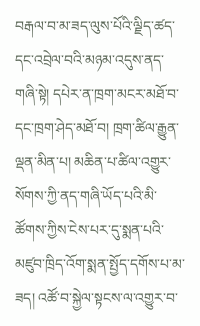བརྒལ་བ་མ་ཟད་ལུས་པོའི་ལྗིད་ཚད་དང་འབྲེལ་བའི་མཉམ་འདུས་ནད་གཞི་སྟེ། དཔེར་ན་ཁྲག་མངར་མཐོ་བ་དང་ཁྲག་ཤེད་མཐོ་བ། ཁྲག་ཚིལ་རྒྱུན་ལྡན་མིན་པ། མཆིན་པ་ཚིལ་འགྱུར་སོགས་ཀྱི་ནད་གཞི་ཡོད་པའི་མི་ཚོགས་ཀྱིས་ངེས་པར་དུ་སྨན་པའི་མཛུབ་ཁྲིད་འོག་སྨན་སྤྱོད་དགོས་པ་མ་ཟད། འཚོ་བ་སྐྱེལ་སྟངས་ལ་འགྱུར་བ་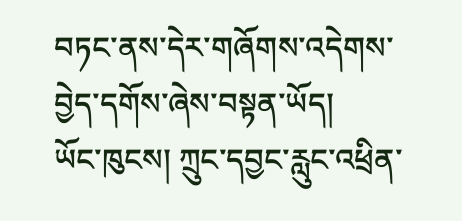བཏང་ནས་དེར་གཞོགས་འདེགས་བྱེད་དགོས་ཞེས་བསྟན་ཡོད།
ཡོང་ཁུངས། ཀྲུང་དབྱང་རླུང་འཕྲིན་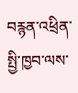བརྙན་འཕྲིན་སྤྱི་ཁྱབ་ལས་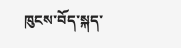ཁུངས་བོད་སྐད་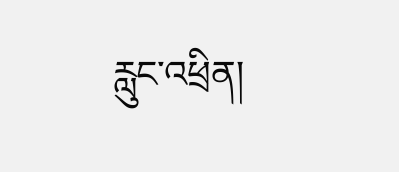རླུང་འཕྲིན།